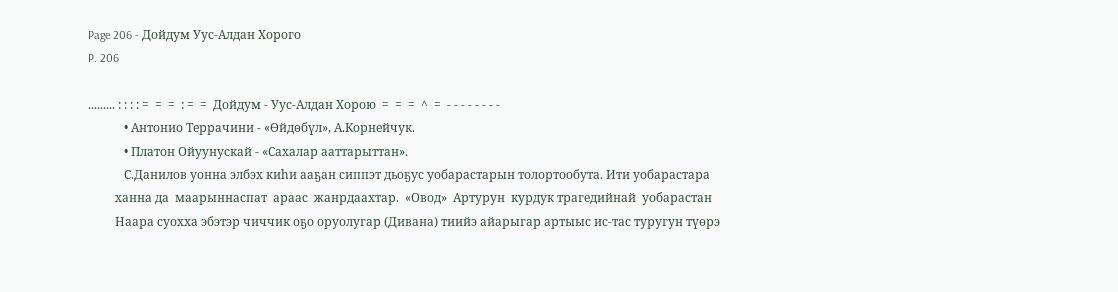Page 206 - Дойдум Уус-Алдан Хорого
P. 206

......... : : : : =  =  =  : =  =  Дойдум - Уус-Алдан Хорою  =  =  =  ^  =  - - - - - - - -
            • Антонио Террачини - «Өйдөбүл», А.Корнейчук.
            • Платон Ойуунускай - «Сахалар ааттарыттан».
            С.Данилов уонна элбэх киһи ааҕан сиппэт дьоҕус уобарастарын толортообута. Ити уобарастара
         ханна да  маарыннаспат  араас  жанрдаахтар.  «Овод»  Артурун  курдук трагедийнай  уобарастан
         Наара суохха эбэтэр чиччик оҕо оруолугар (Дивана) тиийэ айарыгар артыыс ис-тас туругун түөрэ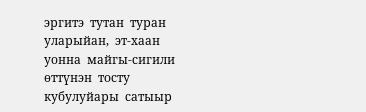эргитэ  тутан  туран  уларыйан,  эт-хаан  уонна  майгы-сигили  өттүнэн  тосту  кубулуйары  сатыыр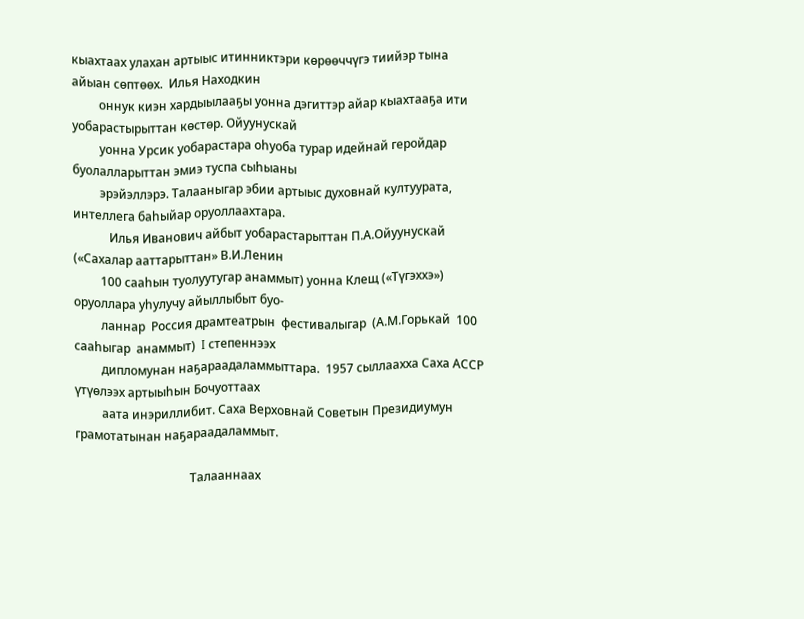кыахтаах улахан артыыс итинниктэри көрөөччүгэ тиийэр тына айыан сөптөөх.  Илья Находкин
         оннук киэн хардыылааҕы уонна дэгиттэр айар кыахтааҕа ити уобарастырыттан көстөр. Ойуунускай
         уонна Урсик уобарастара оһуоба турар идейнай геройдар буолалларыттан эмиэ туспа сыһыаны
         эрэйэллэрэ. Талааныгар эбии артыыс духовнай култуурата, интеллега баһыйар оруоллаахтара.
            Илья Иванович айбыт уобарастарыттан П.А.Ойуунускай («Сахалар ааттарыттан» В.И.Ленин
         100 сааһын туолуутугар анаммыт) уонна Клещ («Түгэххэ») оруоллара уһулучу айыллыбыт буо-
         ланнар  Россия драмтеатрын  фестивалыгар  (А.М.Горькай  100  сааһыгар  анаммыт)  I степеннээх
         дипломунан наҕараадаламмыттара.  1957 сыллаахха Саха АССР үтүөлээх артыыһын Бочуоттаах
         аата инэриллибит. Саха Верховнай Советын Президиумун грамотатынан наҕараадаламмыт.

                                      Талааннаах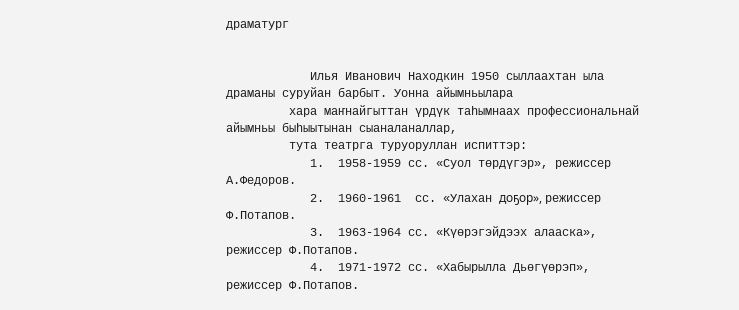драматург


            Илья Иванович Находкин 1950 сыллаахтан ыла драманы суруйан барбыт. Уонна айымньылара
         хара маҥнайгыттан үрдүк таһымнаах профессиональнай айымньы быһыытынан сыаналаналлар,
         тута театрга туруоруллан испиттэр:
            1.  1958-1959 сс. «Суол төрдүгэр», режиссер А.Федоров.
            2.  1960-1961  сс. «Улахан доҕор», режиссер Ф.Потапов.
            3.  1963-1964 сс. «Күөрэгэйдээх алааска», режиссер Ф.Потапов.
            4.  1971-1972 сс. «Хабырылла Дьөгүөрэп», режиссер Ф.Потапов.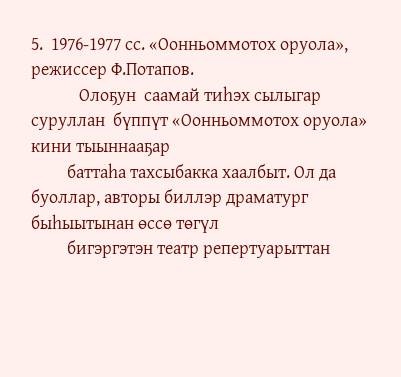5.  1976-1977 сс. «Оонньоммотох оруола», режиссер Ф.Потапов.
            Олоҕун  саамай тиһэх сылыгар  суруллан  бүппүт «Оонньоммотох оруола»  кини тыыннааҕар
         баттаһа тахсыбакка хаалбыт. Ол да буоллар, авторы биллэр драматург быһыытынан өссө төгүл
         бигэргэтэн театр репертуарыттан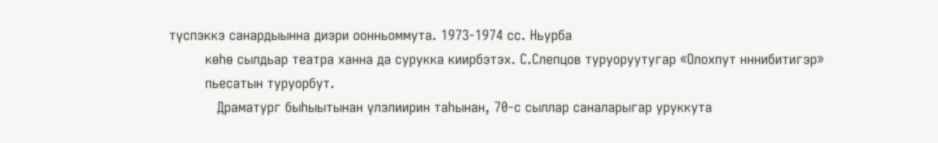түспэккэ санардыынна диэри оонньоммута. 1973-1974 сс. Ньурба
         көһө сылдьар театра ханна да сурукка киирбэтэх. С.Слепцов туруоруутугар «Олохпут нннибитигэр»
         пьесатын туруорбут.
            Драматург быһыытынан үлэлиирин таһынан, 70-с сыллар саналарыгар уруккута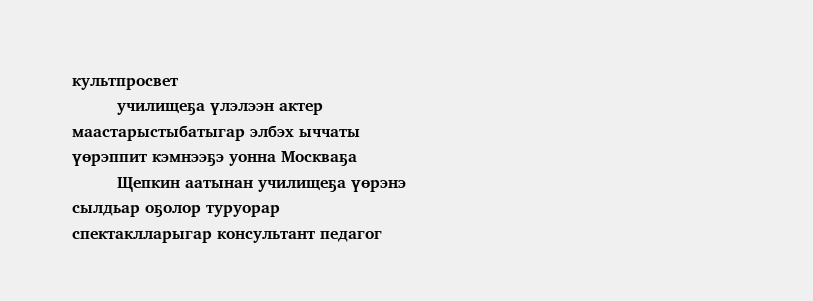культпросвет
         училищеҕа үлэлээн актер маастарыстыбатыгар элбэх ыччаты үөрэппит кэмнээҕэ уонна Москваҕа
         Щепкин аатынан училищеҕа үөрэнэ сылдьар оҕолор туруорар спектаклларыгар консультант педагог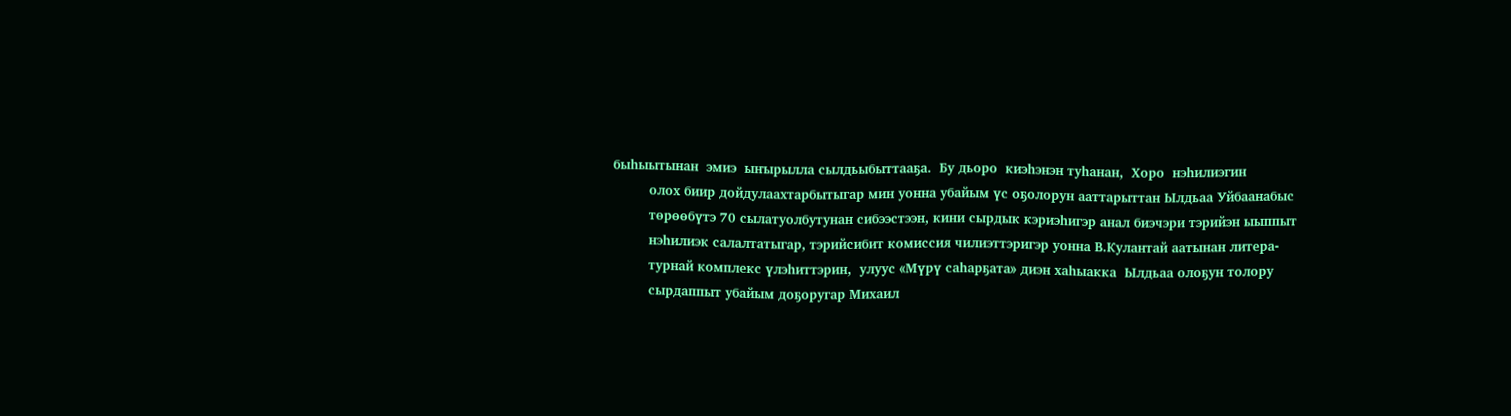быһыытынан  эмиэ  ыҥырылла сылдьыбыттааҕа.  Бу дьоро  киэһэнэн туһанан,  Хоро  нэһилиэгин
         олох биир дойдулаахтарбытыгар мин уонна убайым үс оҕолорун ааттарыттан Ылдьаа Уйбаанабыс
         төрөөбүтэ 70 сылатуолбутунан сибээстээн, кини сырдык кэриэһигэр анал биэчэри тэрийэн ыыппыт
         нэһилиэк салалтатыгар, тэрийсибит комиссия чилиэттэригэр уонна В.Кулантай аатынан литера-
         турнай комплекс үлэһиттэрин,  улуус «Мүрү саһарҕата» диэн хаһыакка  Ылдьаа олоҕун толору
         сырдаппыт убайым доҕоругар Михаил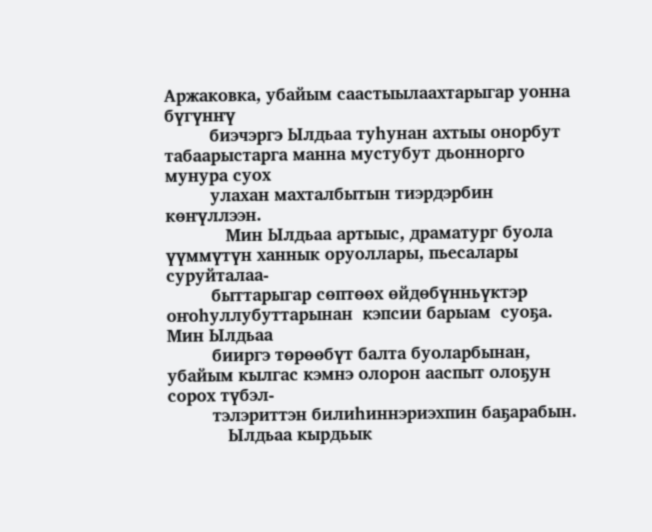Аржаковка, убайым саастыылаахтарыгар уонна бүгүнҥү
         биэчэргэ Ылдьаа туһунан ахтыы онорбут табаарыстарга манна мустубут дьоннорго мунура суох
         улахан махталбытын тиэрдэрбин көҥүллээн.
            Мин Ылдьаа артыыс, драматург буола үүммүтүн ханнык оруоллары, пьесалары суруйталаа-
         быттарыгар сөптөөх өйдөбүнньүктэр оҥоһуллубуттарынан  кэпсии барыам  суоҕа.  Мин Ылдьаа
         бииргэ төрөөбүт балта буоларбынан, убайым кылгас кэмнэ олорон ааспыт олоҕун сорох түбэл-
         тэлэриттэн билиһиннэриэхпин баҕарабын.
            Ылдьаа кырдьык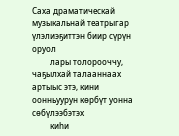Саха драматическай музыкальнай театрыгар үлэлиэҕиттэн биир сүрүн оруол
         лары толорооччу, чаҕылхай талааннаах артыыс этэ, кини оонньуурун көрбүт уонна сөбүлээбэтэх
         киһи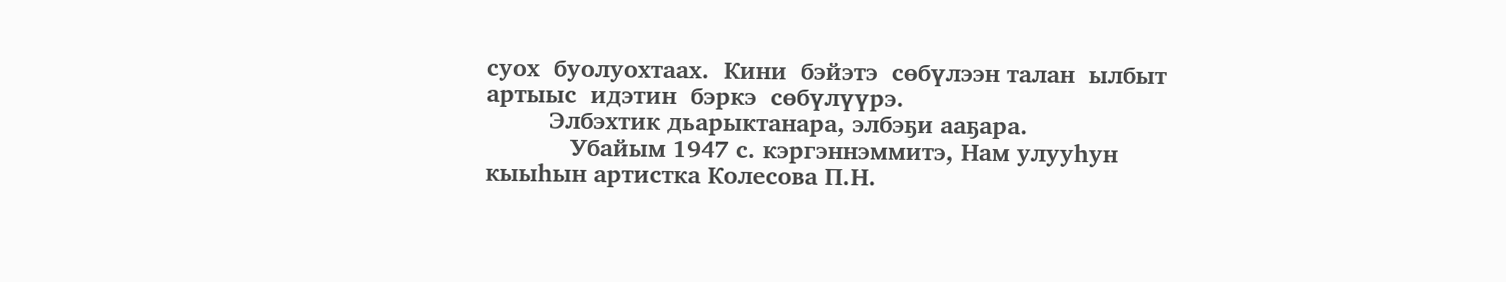суох  буолуохтаах.  Кини  бэйэтэ  сөбүлээн талан  ылбыт артыыс  идэтин  бэркэ  сөбүлүүрэ.
         Элбэхтик дьарыктанара, элбэҕи ааҕара.
            Убайым 1947 с. кэргэннэммитэ, Нам улууһун кыыһын артистка Колесова П.Н.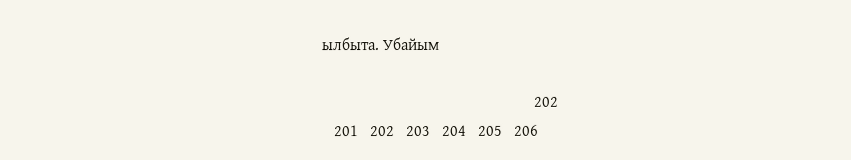ылбыта. Убайым

                                                     202
   201   202   203   204   205   206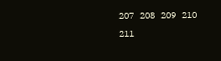207   208   209   210   211